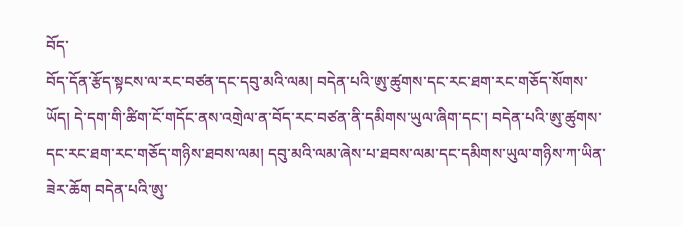བོད་
བོད་དོན་རྩོད་སྟངས་ལ་རང་བཙན་དང་དབུ་མའི་ལམ། བདེན་པའི་ཨུ་ཚུགས་དང་རང་ཐག་རང་གཅོད་སོགས་ཡོད། དེ་དག་གི་ཚིག་ངོ་གདོང་ནས་འགྲེལ་ན་བོད་རང་བཙན་ནི་དམིགས་ཡུལ་ཞིག་དང་། བདེན་པའི་ཨུ་ཚུགས་དང་རང་ཐག་རང་གཅོད་གཉིས་ཐབས་ལམ། དབུ་མའི་ལམ་ཞེས་པ་ཐབས་ལམ་དང་དམིགས་ཡུལ་གཉིས་ཀ་ཡིན་ཟེར་ཆོག བདེན་པའི་ཨུ་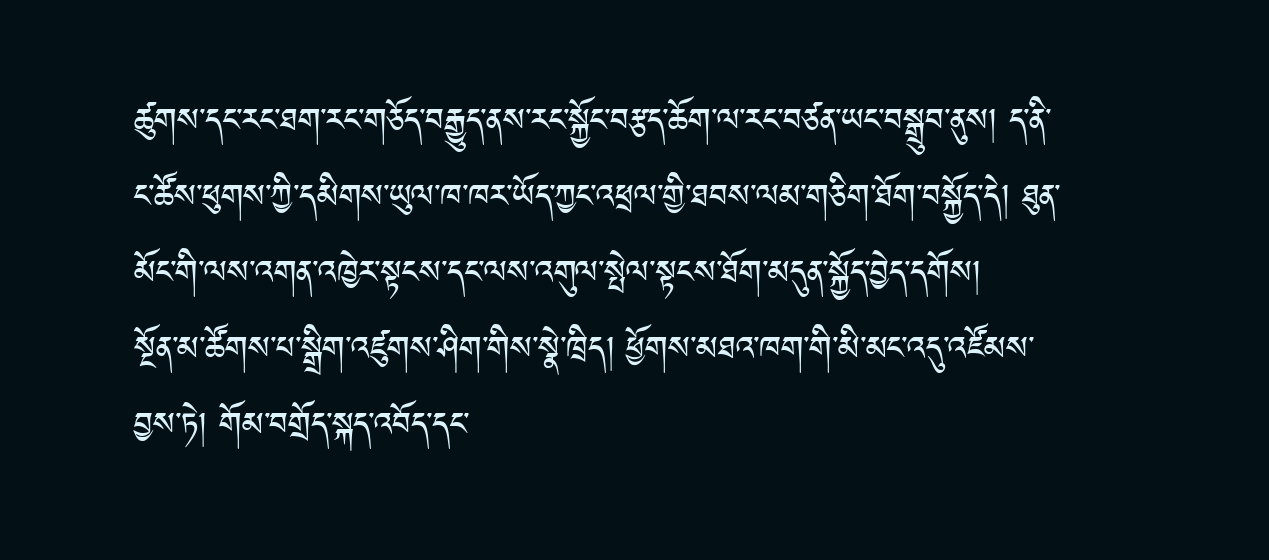ཚུགས་དང་རང་ཐག་རང་གཅོད་བརྒྱུད་ནས་རང་སྐྱོང་བརྩད་ཆོག་ལ་རང་བཙན་ཡང་བསྒྲུབ་ནུས། ད་ནི་ང་ཚོས་ཕུགས་ཀྱི་དམིགས་ཡུལ་ཁ་ཁར་ཡོད་ཀྱང་འཕྲལ་གྱི་ཐབས་ལམ་གཅིག་ཐོག་བསྐྱོད་དེ། ཐུན་མོང་གི་ལས་འགན་འཁྱེར་སྟངས་དང་ལས་འགུལ་སྤེལ་སྟངས་ཐོག་མདུན་སྐྱོད་བྱེད་དགོས།
སྔོན་མ་ཚོགས་པ་སྒྲིག་འཛུགས་ཤིག་གིས་སྣེ་ཁྲིད། ཕྱོགས་མཐའ་ཁག་གི་མི་མང་འདུ་འཛོམས་བྱས་ཏེ། གོམ་བགྲོད་སྐད་འབོད་དང་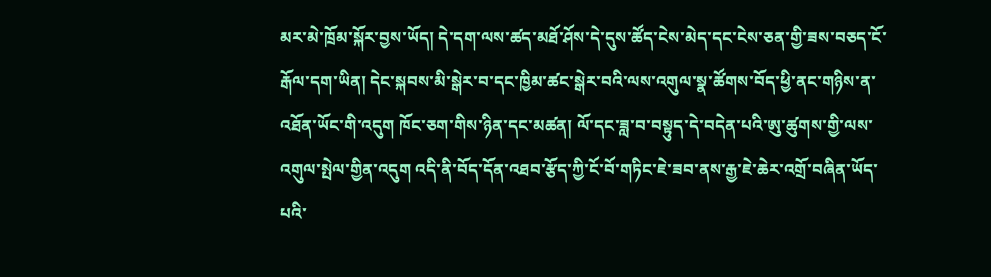མར་མེ་ཁྲོམ་སྐོར་བྱས་ཡོད། དེ་དག་ལས་ཚད་མཐོ་ཤོས་དེ་དུས་ཚོད་ངེས་མེད་དང་ངེས་ཅན་གྱི་ཟས་བཅད་ངོ་རྒོལ་དག་ཡིན། དེང་སྐབས་མི་སྒེར་བ་དང་ཁྱིམ་ཚང་སྒེར་བའི་ལས་འགུལ་སྣ་ཚོགས་བོད་ཕྱི་ནང་གཉིས་ན་འཐོན་ཡོང་གི་འདུག ཁོང་ཅག་གིས་ཉིན་དང་མཚན། ལོ་དང་ཟླ་བ་བསྟུད་དེ་བདེན་པའི་ཨུ་ཚུགས་གྱི་ལས་འགུལ་སྤེལ་གྱིན་འདུག འདི་ནི་བོད་དོན་འཐབ་རྩོད་ཀྱི་ངོ་བོ་གཏིང་ཇེ་ཟབ་ནས་རྒྱ་ཇེ་ཆེར་འགྲོ་བཞིན་ཡོད་པའི་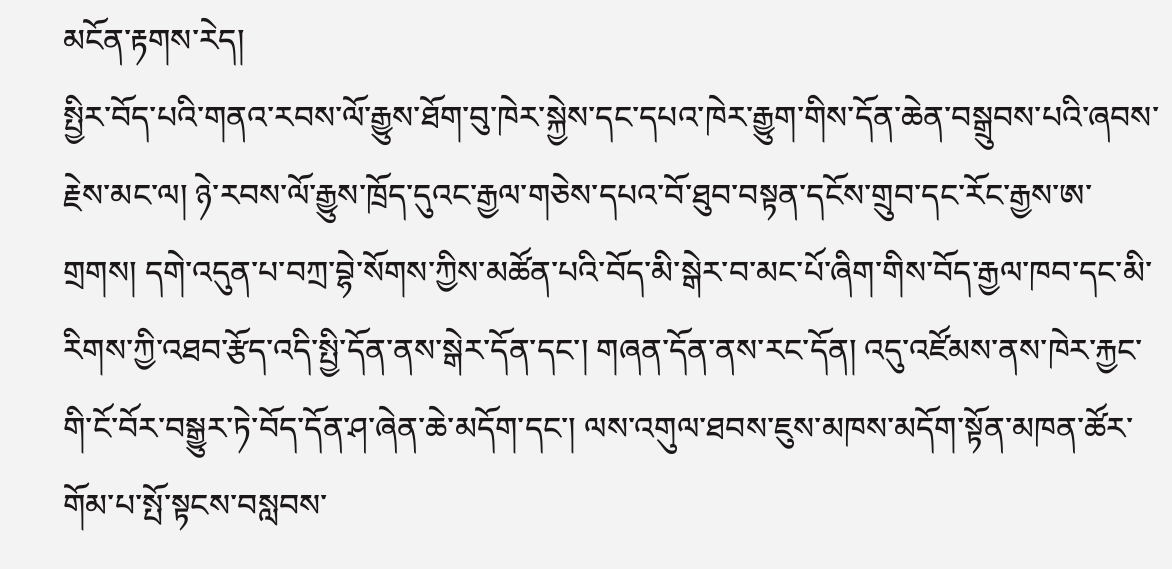མངོན་རྟགས་རེད།
སྤྱིར་བོད་པའི་གནའ་རབས་ལོ་རྒྱུས་ཐོག་བུ་ཁེར་སྐྱེས་དང་དཔའ་ཁེར་རྒྱུག་གིས་དོན་ཆེན་བསྒྲུབས་པའི་ཞབས་རྗེས་མང་ལ། ཉེ་རབས་ལོ་རྒྱུས་ཁྲོད་དུའང་རྒྱལ་གཅེས་དཔའ་བོ་ཐུབ་བསྟན་དངོས་གྲུབ་དང་རོང་རྒྱས་ཨ་གྲགས། དགེ་འདུན་པ་བཀྲ་བྷེ་སོགས་ཀྱིས་མཚོན་པའི་བོད་མི་སྒེར་བ་མང་པོ་ཞིག་གིས་བོད་རྒྱལ་ཁབ་དང་མི་རིགས་ཀྱི་འཐབ་རྩོད་འདི་སྤྱི་དོན་ནས་སྒེར་དོན་དང་། གཞན་དོན་ནས་རང་དོན། འདུ་འཛོམས་ནས་ཁེར་རྐྱང་གི་ངོ་བོར་བསྒྱུར་ཏེ་བོད་དོན་ཤ་ཞེན་ཆེ་མདོག་དང་། ལས་འགུལ་ཐབས་ཇུས་མཁས་མདོག་སྟོན་མཁན་ཚོར་གོམ་པ་སྤོ་སྟངས་བསླབས་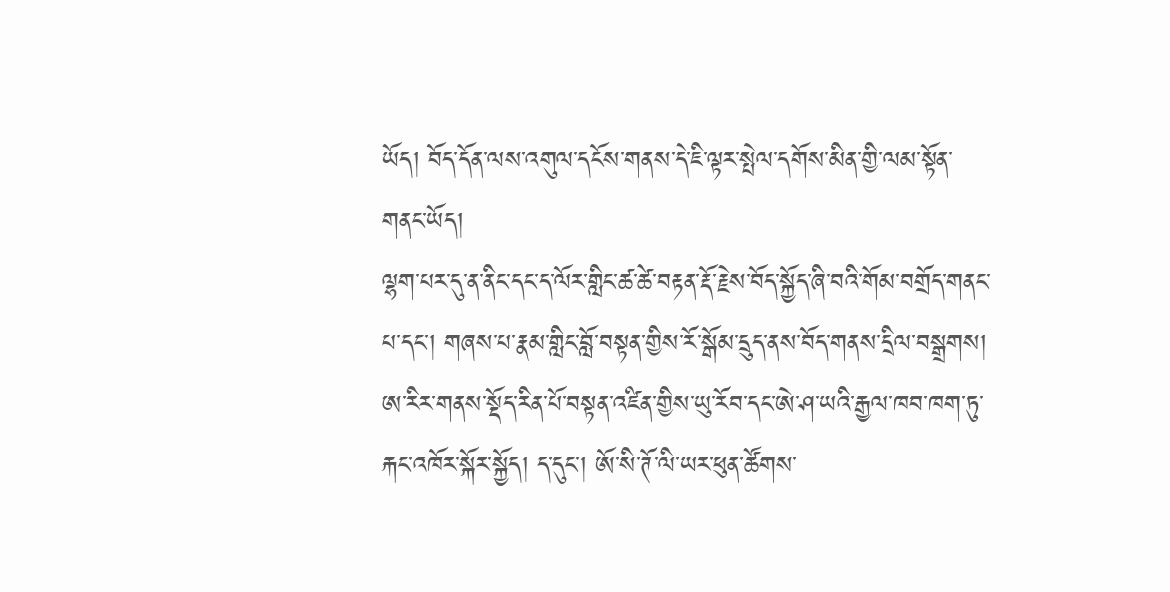ཡོད། བོད་དོན་ལས་འགུལ་དངོས་གནས་དེ་ཇི་ལྟར་སྤེལ་དགོས་མིན་གྱི་ལམ་སྟོན་གནང་ཡོད།
ལྷག་པར་དུ་ན་ནིང་དང་ད་ལོར་གླིང་ཚ་ཚེ་བརྟན་རྡོ་རྗེས་བོད་སྐྱོད་ཞི་བའི་གོམ་བགྲོད་གནང་པ་དང་། གཞས་པ་རྣམ་གླིང་བློ་བསྟན་གྱིས་རོ་སྒོམ་དྲུད་ནས་བོད་གནས་དྲིལ་བསྒྲགས། ཨ་རིར་གནས་སྡོད་རིན་པོ་བསྟན་འཛིན་གྱིས་ཡུ་རོབ་དང་ཨེ་ཤ་ཡའི་རྒྱལ་ཁབ་ཁག་ཏུ་རྐང་འཁོར་སྐོར་སྐྱོད། ད་དུང་། ཨོ་སི་ཊོ་ལི་ཡར་ཕུན་ཚོགས་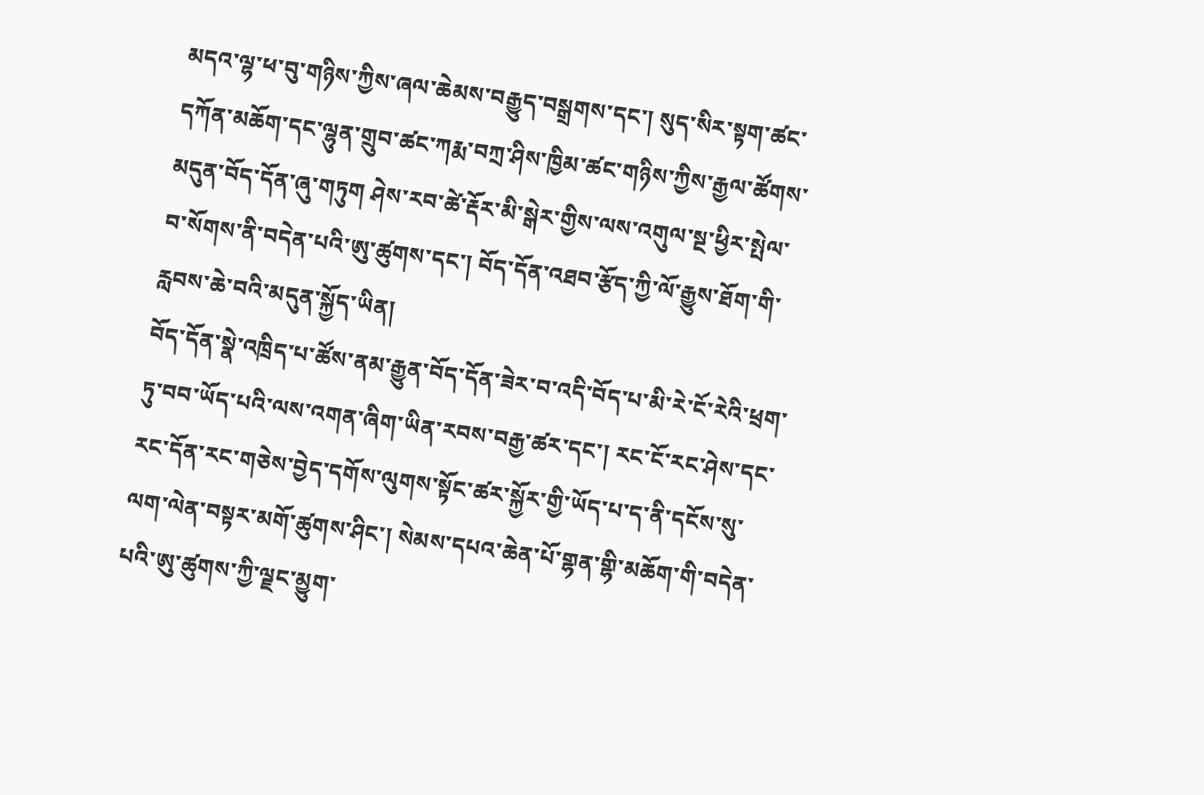མདའ་ལྷ་ཕ་བུ་གཉིས་ཀྱིས་ཞལ་ཆེམས་བརྒྱུད་བསྒྲགས་དང་། སུད་སིར་སྟག་ཚང་དཀོན་མཆོག་དང་ལྷུན་གྲུབ་ཚང་ཀརྨ་བཀྲ་ཤིས་ཁྱིམ་ཚང་གཉིས་ཀྱིས་རྒྱལ་ཚོགས་མདུན་བོད་དོན་ཞུ་གཏུག ཤེས་རབ་ཚེ་རྡོར་མི་སྒེར་གྱིས་ལས་འགུལ་སྔ་ཕྱིར་སྤེལ་བ་སོགས་ནི་བདེན་པའི་ཨུ་ཚུགས་དང་། བོད་དོན་འཐབ་རྩོད་ཀྱི་ལོ་རྒྱུས་ཐོག་གི་རླབས་ཆེ་བའི་མདུན་སྐྱོད་ཡིན།
བོད་དོན་སྣེ་འཁྲིད་པ་ཚོས་ནམ་རྒྱུན་བོད་དོན་ཟེར་བ་འདི་བོད་པ་མི་རེ་ངོ་རེའི་ཕྲག་ཏུ་བབ་ཡོད་པའི་ལས་འགན་ཞིག་ཡིན་རབས་བརྒྱ་ཚར་དང་། རང་ངོ་རང་ཤེས་དང་རང་དོན་རང་གཅེས་བྱེད་དགོས་ལུགས་སྟོང་ཚར་སྐྱོར་གྱི་ཡོད་པ་ད་ནི་དངོས་སུ་ལག་ལེན་བསྟར་མགོ་ཚུགས་ཤིང་། སེམས་དཔའ་ཆེན་པོ་གྷན་གྷི་མཆོག་གི་བདེན་པའི་ཨུ་ཚུགས་ཀྱི་ལྗང་མྱུག་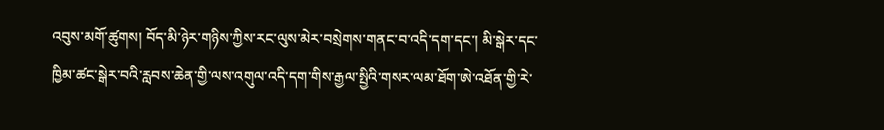འབུས་མགོ་ཚུགས། བོད་མི་ཉེར་གཉིས་ཀྱིས་རང་ལུས་མེར་བསྲེགས་གནང་བ་འདི་དག་དང་། མི་སྒེར་དང་ཁྱིམ་ཚང་སྒེར་བའི་རླབས་ཆེན་གྱི་ལས་འགུལ་འདི་དག་གིས་རྒྱལ་སྤྱིའི་གསར་ལམ་ཐོག་ཨེ་འཐོན་གྱི་རེ་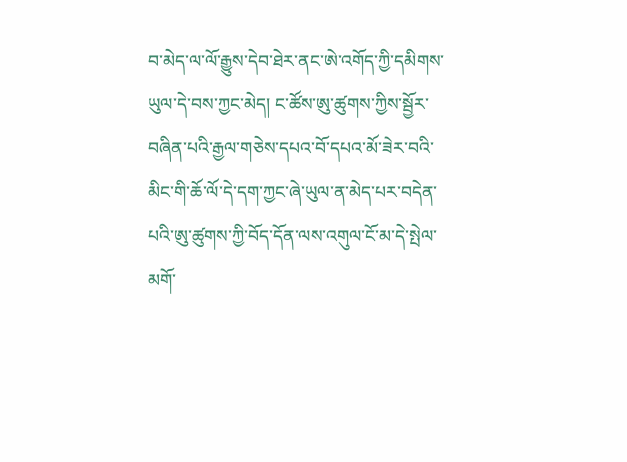བ་མེད་ལ་ལོ་རྒྱུས་དེབ་ཐེར་ནང་ཨེ་འགོད་ཀྱི་དམིགས་ཡུལ་དེ་བས་ཀྱང་མེད། ང་ཚོས་ཨུ་ཚུགས་ཀྱིས་སྦྱོར་བཞིན་པའི་རྒྱལ་གཅེས་དཔའ་བོ་དཔའ་མོ་ཟེར་བའི་མིང་གི་ཆོ་ལོ་དེ་དག་ཀྱང་ཞེ་ཡུལ་ན་མེད་པར་བདེན་པའི་ཨུ་ཚུགས་ཀྱི་བོད་དོན་ལས་འགུལ་ངོ་མ་དེ་སྤེལ་མགོ་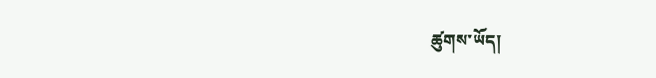ཚུགས་ཡོད།